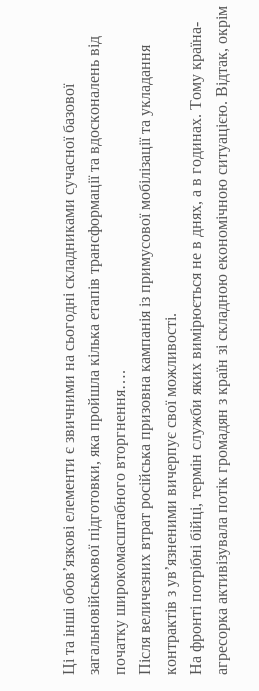Ці та інші обов’язкові елементи є звичними на сьогодні складниками сучасної базової загальновійськової підготовки, яка пройшла кілька етапів трансформації та вдосконалень від початку широкомасштабного вторгнення….
Після величезних втрат російська призовна кампанія із примусової мобілізації та укладання контрактів з ув’язненими вичерпує свої можливості.
На фронті потрібні бійці, термін служби яких вимірюється не в днях, а в годинах. Тому країна-агресорка активізувала потік громадян з країн зі складною економічною ситуацією. Відтак, окрім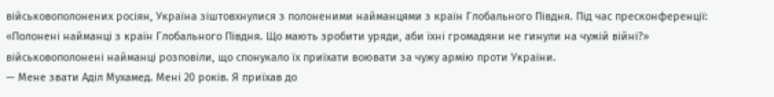військовополонених росіян, Україна зіштовхнулися з полоненими найманцями з країн Глобального Півдня. Під час пресконференції: «Полонені найманці з країн Глобального Півдня. Що мають зробити уряди, аби їхні громадяни не гинули на чужій війні?» військовополонені найманці розповіли, що спонукало їх приїхати воювати за чужу армію проти України.
— Мене звати Аділ Мухамед. Мені 20 років. Я приїхав до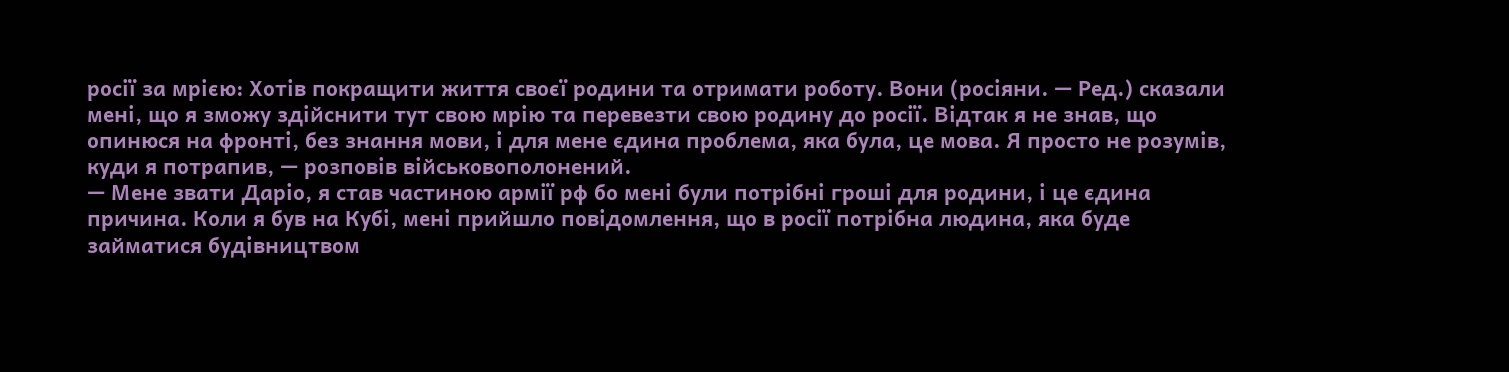росії за мрією: Хотів покращити життя своєї родини та отримати роботу. Вони (росіяни. — Ред.) сказали мені, що я зможу здійснити тут свою мрію та перевезти свою родину до росії. Відтак я не знав, що опинюся на фронті, без знання мови, і для мене єдина проблема, яка була, це мова. Я просто не розумів, куди я потрапив, — розповів військовополонений.
— Мене звати Даріо, я став частиною армії рф бо мені були потрібні гроші для родини, і це єдина причина. Коли я був на Кубі, мені прийшло повідомлення, що в росії потрібна людина, яка буде займатися будівництвом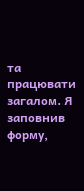та працювати загалом. Я заповнив форму,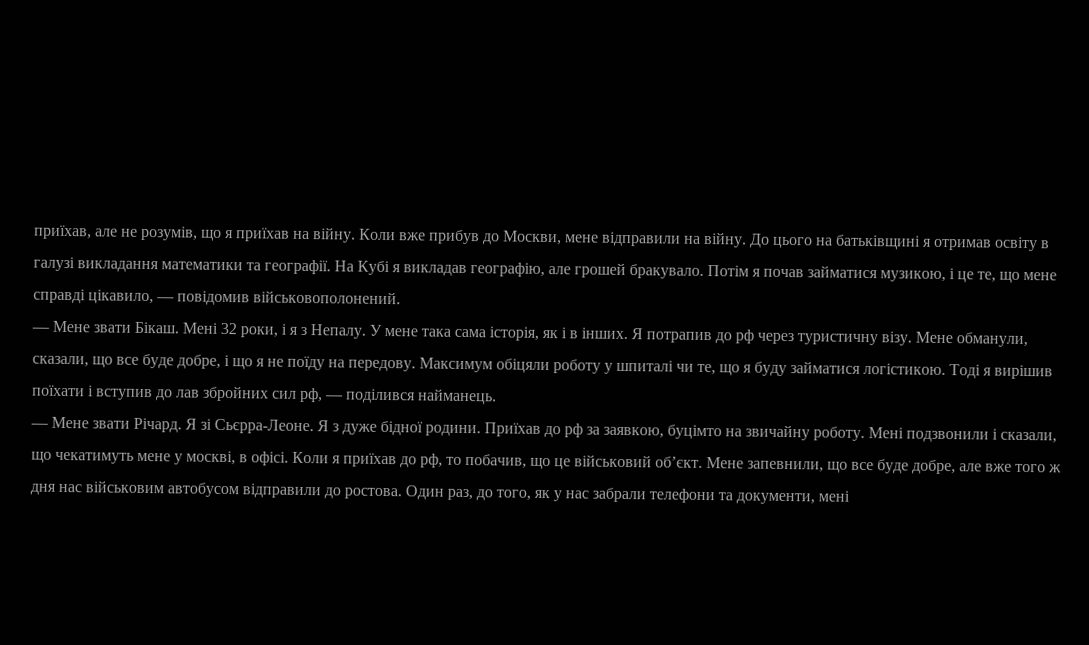приїхав, але не розумів, що я приїхав на війну. Коли вже прибув до Москви, мене відправили на війну. До цього на батьківщині я отримав освіту в галузі викладання математики та географії. На Кубі я викладав географію, але грошей бракувало. Потім я почав займатися музикою, і це те, що мене справді цікавило, — повідомив військовополонений.
— Мене звати Бікаш. Мені 32 роки, і я з Непалу. У мене така сама історія, як і в інших. Я потрапив до рф через туристичну візу. Мене обманули, сказали, що все буде добре, і що я не поїду на передову. Максимум обіцяли роботу у шпиталі чи те, що я буду займатися логістикою. Тоді я вирішив поїхати і вступив до лав збройних сил рф, — поділився найманець.
— Мене звати Річард. Я зі Сьєрра-Леоне. Я з дуже бідної родини. Приїхав до рф за заявкою, буцімто на звичайну роботу. Мені подзвонили і сказали, що чекатимуть мене у москві, в офісі. Коли я приїхав до рф, то побачив, що це військовий об’єкт. Мене запевнили, що все буде добре, але вже того ж дня нас військовим автобусом відправили до ростова. Один раз, до того, як у нас забрали телефони та документи, мені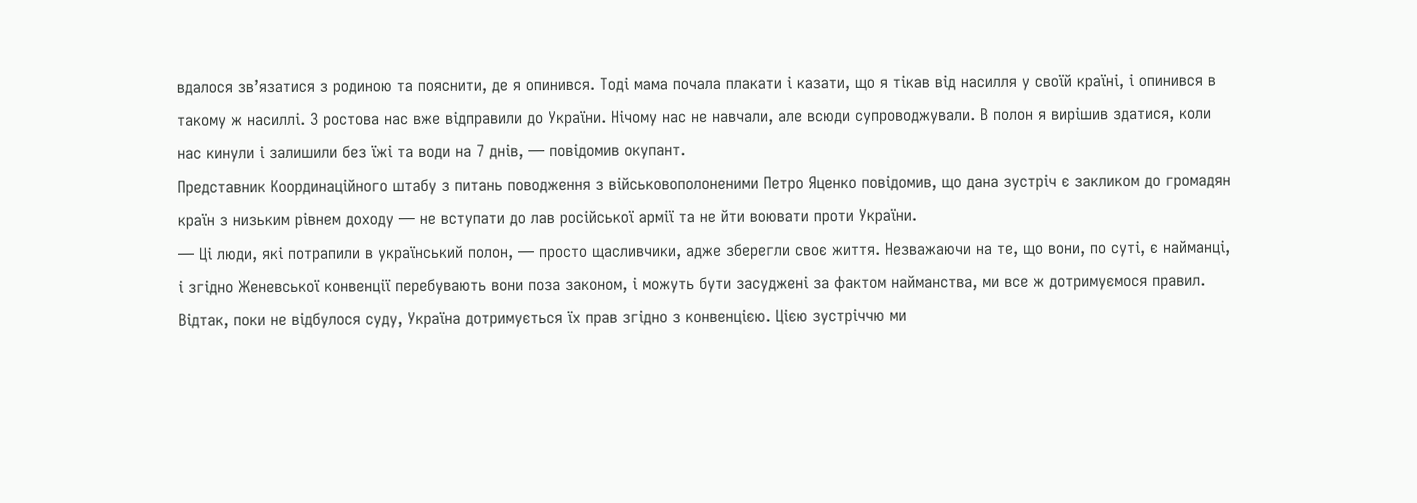вдалося зв’язатися з родиною та пояснити, де я опинився. Тоді мама почала плакати і казати, що я тікав від насилля у своїй країні, і опинився в такому ж насиллі. З ростова нас вже відправили до України. Нічому нас не навчали, але всюди супроводжували. В полон я вирішив здатися, коли нас кинули і залишили без їжі та води на 7 днів, — повідомив окупант.
Представник Координаційного штабу з питань поводження з військовополоненими Петро Яценко повідомив, що дана зустріч є закликом до громадян країн з низьким рівнем доходу — не вступати до лав російської армії та не йти воювати проти України.
— Ці люди, які потрапили в український полон, — просто щасливчики, адже зберегли своє життя. Незважаючи на те, що вони, по суті, є найманці, і згідно Женевської конвенції перебувають вони поза законом, і можуть бути засуджені за фактом найманства, ми все ж дотримуємося правил. Відтак, поки не відбулося суду, Україна дотримується їх прав згідно з конвенцією. Цією зустріччю ми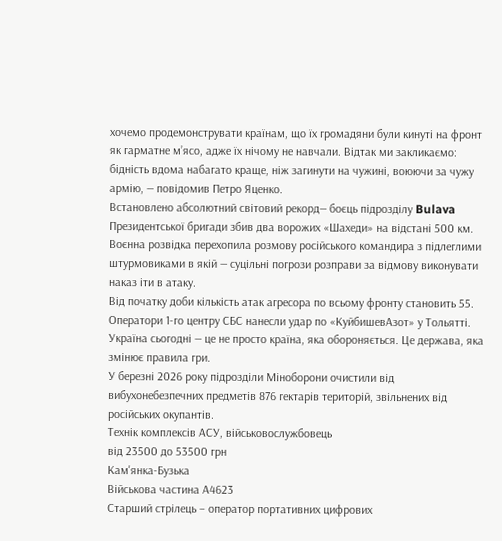хочемо продемонструвати країнам, що їх громадяни були кинуті на фронт як гарматне м’ясо, адже їх нічому не навчали. Відтак ми закликаємо: бідність вдома набагато краще, ніж загинути на чужині, воюючи за чужу армію, — повідомив Петро Яценко.
Встановлено абсолютний світовий рекорд— боєць підрозділу Bulava Президентської бригади збив два ворожих «Шахеди» на відстані 500 км.
Воєнна розвідка перехопила розмову російського командира з підлеглими штурмовиками в якій — суцільні погрози розправи за відмову виконувати наказ іти в атаку.
Від початку доби кількість атак агресора по всьому фронту становить 55.
Оператори 1-го центру СБС нанесли удар по «КуйбишевАзот» у Тольятті.
Україна сьогодні — це не просто країна, яка обороняється. Це держава, яка змінює правила гри.
У березні 2026 року підрозділи Міноборони очистили від вибухонебезпечних предметів 876 гектарів територій, звільнених від російських окупантів.
Технік комплексів АСУ, військовослужбовець
від 23500 до 53500 грн
Кам'янка-Бузька
Військова частина А4623
Старший стрілець – оператор портативних цифрових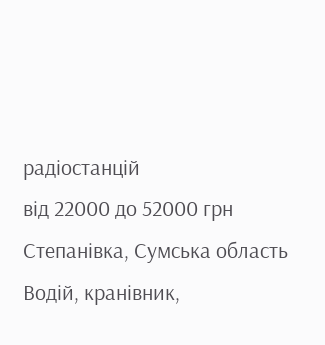радіостанцій
від 22000 до 52000 грн
Степанівка, Сумська область
Водій, кранівник,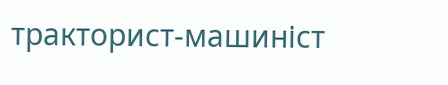тракторист-машиніст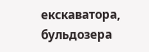екскаватора, бульдозера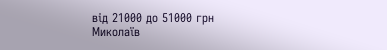від 21000 до 51000 грн
Миколаїв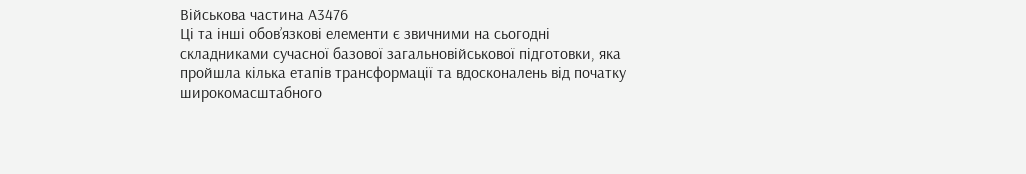Військова частина А3476
Ці та інші обов’язкові елементи є звичними на сьогодні складниками сучасної базової загальновійськової підготовки, яка пройшла кілька етапів трансформації та вдосконалень від початку широкомасштабного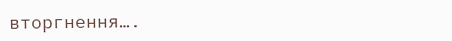вторгнення….